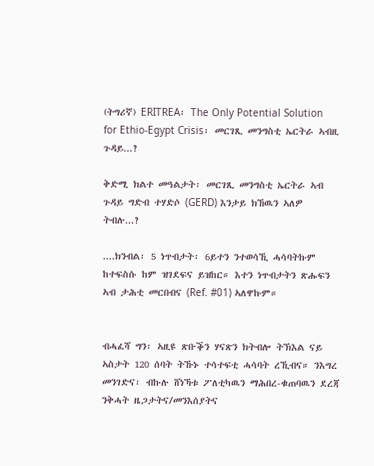(ትግሪኛ) ERITREA፡ The Only Potential Solution for Ethio-Egypt Crisis፡ መርገጺ መንግስቲ ኤርትራ ኣብዚ ጉዳይ...?

ቅድሚ ክልተ መዓልታት፡ መርገጺ መንግስቲ ኤርትራ ኣብ ጉዳይ ግድብ ተሃድሶ (GERD) እንታይ ክኸዉን ኣለዎ ትብሉ...?

....ክንብል፡ 5 ነጥብታት፡ 6ይተን ንተወሳኺ ሓሳባትኩም ከተፍስሱ ከም ዝገደፍና ይዝከር። እተን ነጥብታትን ጽሑፍን ኣብ ታሕቲ መርበብና (Ref. #01) ኣለዋኩም።


ብሓፈሻ ግን፡ ኣዚዩ ጽቡቕን ሃናጽን ክትብሎ ትኽእል ናይ ኣስታት 120 ሰባት ትኹኑ ተሳተፍቲ ሓሳባት ረኺብና። ንእግረ መንገድና፡ ብኩሉ ሸነኻቱ ፖለቲካዉን ማሕበረ-ቁጠባዉን ደረጃ ንቅሓት ዜጋታትና/መንእሰያትና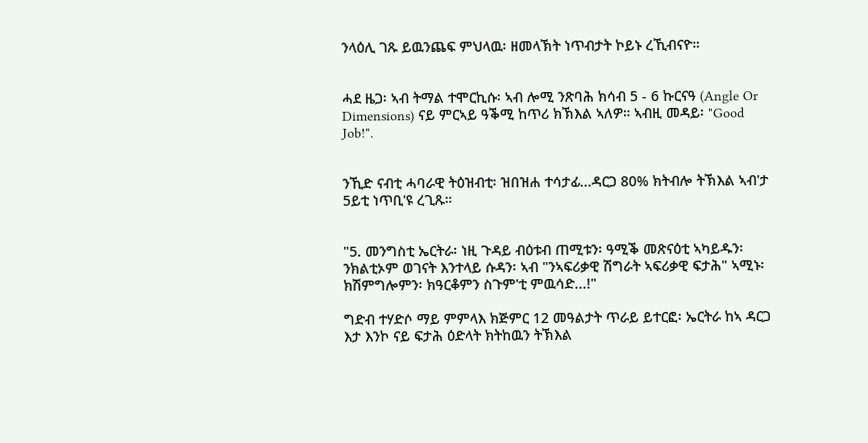ንላዕሊ ገጹ ይዉንጨፍ ምህላዉ፡ ዘመላኽት ነጥብታት ኮይኑ ረኺብናዮ።


ሓደ ዜጋ፡ ኣብ ትማል ተሞርኪሱ፡ ኣብ ሎሚ ንጽባሕ ክሳብ 5 - 6 ኩርናዓ (Angle Or Dimensions) ናይ ምርኣይ ዓቕሚ ከጥሪ ክኽእል ኣለዎ። ኣብዚ መዳይ፡ "Good Job!".


ንኺድ ናብቲ ሓባራዊ ትዕዝብቲ፡ ዝበዝሐ ተሳታፊ...ዳርጋ 80% ክትብሎ ትኽእል ኣብ'ታ 5ይቲ ነጥቢ'ዩ ረጊጹ።


"5. መንግስቲ ኤርትራ፡ ነዚ ጉዳይ ብዕቱብ ጠሚቱን፡ ዓሚቕ መጽናዕቲ ኣካይዱን፡ ንክልቲኦም ወገናት እንተላይ ሱዳን፡ ኣብ "ንኣፍሪቃዊ ሽግራት ኣፍሪቃዊ ፍታሕ" ኣሚኑ፡ ክሽምግሎምን፡ ክዓርቆምን ስጉም'ቲ ምዉሳድ...!"

ግድብ ተሃድሶ ማይ ምምላእ ክጅምር 12 መዓልታት ጥራይ ይተርፎ፡ ኤርትራ ከኣ ዳርጋ እታ እንኮ ናይ ፍታሕ ዕድላት ክትከዉን ትኽእል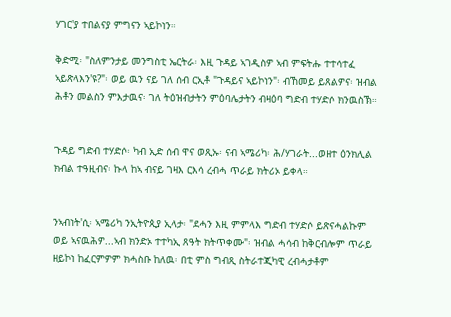ሃገር'ያ ተበልናያ ምግናን ኣይኮነን።

ቅድሚ፡ "ስለምንታይ መንግስቲ ኤርትራ፡ እዚ ጉዳይ ኣገዲስዎ ኣብ ምፍትሑ ተተሳተፈ ኣይጽላእን'ዩ?"፡ ወይ ዉን ናይ ገለ ሰብ ርኢቶ "ጉዳይና ኣይኮነን"፡ ብኸመይ ይጸልዎና፡ ዝብል ሕቶን መልስን ምእታዉና፡ ገለ ትዕዝብታትን ምዕባሌታትን ብዛዕባ ግድብ ተሃድሶ ክንዉስኽ።


ጉዳይ ግድብ ተሃድሶ፡ ካብ ኢድ ሰብ ዋና ወጺኡ፡ ናብ ኣሜሪካ፡ ሕ/ሃገራት...ወዘተ ዕንክሊል ክብል ተዓዚብና፡ ኩላ ከኣ ብናይ ገዛእ ርእሳ ረብሓ ጥራይ ክትሪኦ ይቀላ።


ንኣብነት'ሲ፡ ኣሜሪካ ንኢትዮጲያ ኢላታ፡ "ደሓን እዚ ምምላእ ግድብ ተሃድሶ ይጽናሓልኩም ወይ ኣናዉሕዎ...ኣብ ክንድኦ ተተካኢ ጸዓት ክትጥቀሙ"፡ ዝብል ሓሳብ ከቅርብሎም ጥራይ ዘይኮነ ከፈርምዎም ክሓስቡ ከለዉ፡ በቲ ምስ ግብጺ ስትራተጂካዊ ረብሓታቶም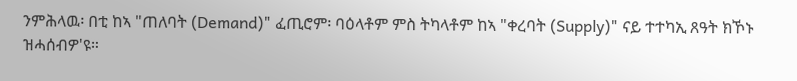ንምሕላዉ፡ በቲ ከኣ "ጠለባት (Demand)" ፈጢሮም፡ ባዕላቶም ምስ ትካላቶም ከኣ "ቀረባት (Supply)" ናይ ተተካኢ ጸዓት ክኾኑ ዝሓሰብዎ'ዩ።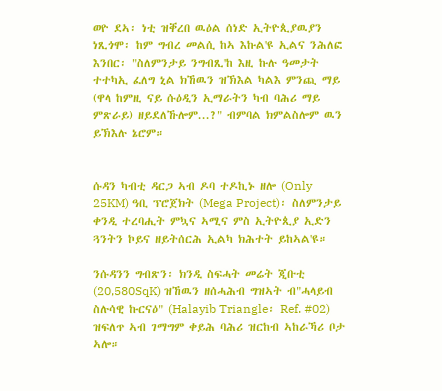ወዮ ደኣ፡ ነቲ ዝቐረበ ዉዕል ሰነድ ኢትዮጲያዉያን ነጺጎሞ፡ ከም ግብረ መልሲ ከኣ እኩል'ዩ ኢልና ንሕለፎ እንበር፡ "ስለምንታይ ንግብጺ'ከ እዚ ኩሉ ዓመታት ተተካኢ ፈለግ ኒል ክኸዉን ዝኽእል ካልእ ምንጪ ማይ (ዋላ ከምዚ ናይ ሱዕዲን ኢማራትን ካብ ባሕሪ ማይ ምጽራይ) ዘይደለኹሎም...?" ብምባል ክምልስሎም ዉን ይኽእሉ ኔሮም።


ሱዳን ካብቲ ዳርጋ ኣብ ዶባ ተዶኪኑ ዘሎ (Only 25KM) ዓቢ ፕሮጀክት (Mega Project)፡ ስለምንታይ ቀንዲ ተረባሒት ምኳና ኣሚና ምስ ኢትዮጲያ ኢድን ጓንትን ኮይና ዘይትሰርሕ ኢልካ ክሕተት ይከኣል'ዩ።

ንሱዳንን ግብጽን፡ ክንዲ ስፍሓት መሬት ጂቡቲ (20,580SqK) ዝኸዉን ዘሰሓሕብ ግዝኣት ብ"ሓላይብ ስሉሳዊ ኩርናዕ" (Halayib Triangle፡ Ref. #02) ዝፍለጥ ኣብ ገማግም ቀይሕ ባሕሪ ዝርከብ ኣከራኻሪ ቦታ ኣሎ።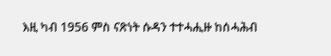እዚ ካብ 1956 ምስ ናጽነት ሱዳን ተተሓሒዙ ከሰሓሕብ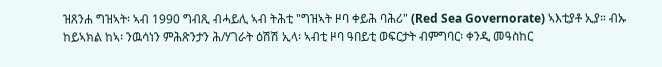ዝጸንሐ ግዝኣት፡ ኣብ 1990 ግብጺ ብሓይሊ ኣብ ትሕቲ "ግዝኣት ዞባ ቀይሕ ባሕሪ" (Red Sea Governorate) ኣእቲያቶ ኢያ። ብኡ ከይኣክል ከኣ፡ ንዉሳነን ምሕጽንታን ሕ/ሃገራት ዕሽሽ ኢላ፡ ኣብቲ ዞባ ዓበይቲ ወፍርታት ብምግባር፡ ቀንዲ መዓስከር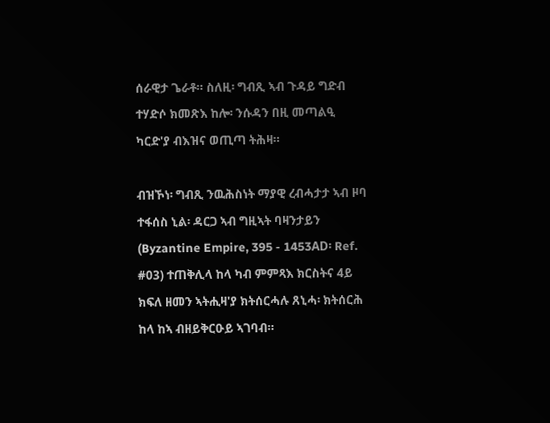ሰራዊታ ጌራቶ። ስለዚ፡ ግብጺ ኣብ ጉዳይ ግድብ ተሃድሶ ክመጽእ ከሎ፡ ንሱዳን በዚ መጣልዒ ካርድ'ያ ብእዝና ወጢጣ ትሕዛ።

ብዝኾነ፡ ግብጺ ንዉሕስነት ማያዊ ረብሓታታ ኣብ ዞባ ተፋሰስ ኒል፡ ዳርጋ ኣብ ግዚኣት ባዛንታይን (Byzantine Empire, 395 - 1453AD፡ Ref. #03) ተጠቅሊላ ከላ ካብ ምምጻእ ክርስትና 4ይ ክፍለ ዘመን ኣትሒዛ'ያ ክትሰርሓሉ ጸኒሓ፡ ክትሰርሕ ከላ ከኣ ብዘይቅርዑይ ኣገባብ።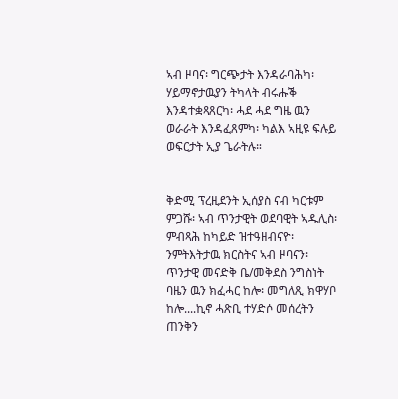ኣብ ዞባና፡ ግርጭታት እንዳራባሕካ፡ ሃይማኖታዉያን ትካላት ብሩሑቕ እንዳተቋጻጸርካ፡ ሓደ ሓደ ግዜ ዉን ወራራት እንዳፈጸምካ፡ ካልእ ኣዚዩ ፍሉይ ወፍርታት ኢያ ጌራትሉ።


ቅድሚ ፕረዚደንት ኢሰያስ ናብ ካርቱም ምጋሹ፡ ኣብ ጥንታዊት ወደባዊት ኣዱሊስ፡ ምብጻሕ ከካይድ ዝተዓዘብናዮ፡ ንምትእትታዉ ክርስትና ኣብ ዞባናን፡ ጥንታዊ መናድቅ ቤ/መቅደስ ንግስነት ባዜን ዉን ክፈሓር ከሎ፡ መግለጺ ክዋሃቦ ከሎ....ኪኖ ሓጽቢ ተሃድሶ መሰረትን ጠንቅን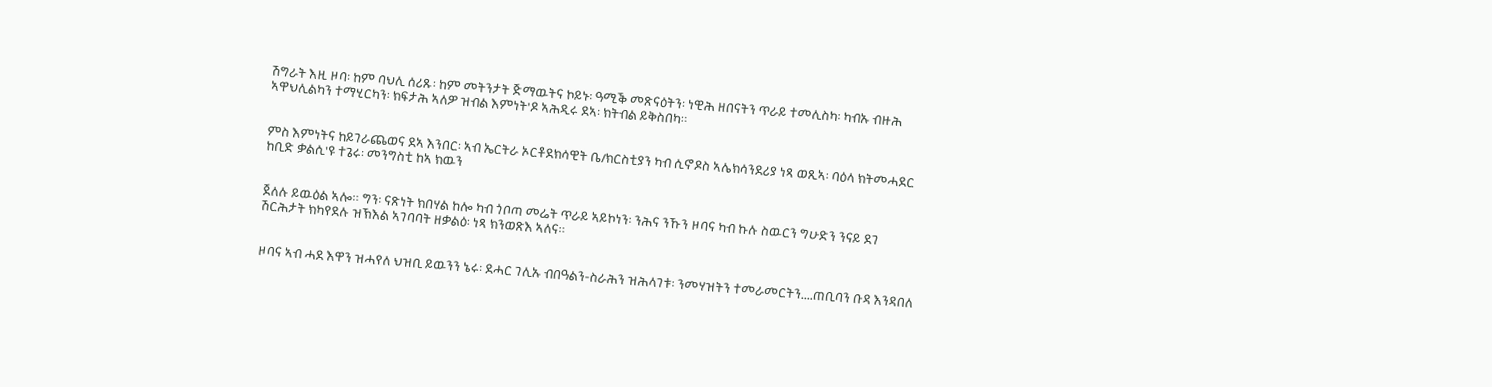ሽግራት እዚ ዞባ፡ ከም ባህሊ ሰሪጹ፡ ከም መትንታት ጅማዉትና ኮይኑ፡ ዓሚቕ መጽናዕትን፡ ነዊሕ ዘበናትን ጥራይ ተመሊስካ፡ ካብኡ ብዙሕ ኣዋህሊልካን ተማሂርካን፡ ክፍታሕ ኣለዎ ዝብል እምነት'ዶ ኣሕዲሩ ደኣ፡ ክትብል ይቅስበካ።


ምስ እምነትና ከይገራጨወና ደኣ እንበር፡ ኣብ ኤርትራ ኦርቶደክሳዊት ቤ/ክርስቲያን ካብ ሲኖዶስ ኣሌክሳንደሪያ ነጻ ወጺኣ፡ ባዕላ ክትመሓደር ከቢድ ቃልሲ'ዩ ተጌሩ፡ መንግስቲ ከኣ ክዉን


ጀለሉ ይዉዕል ኣሎ። ግን፡ ናጽነት ክበሃል ከሎ ካብ ጎቦጣ መሬት ጥራይ ኣይኮነን፡ ንሕና ንኹን ዞባና ካብ ኩሉ ስዉርን ግሁድን ንናይ ደገ ሽርሕታት ክካየደሉ ዝኽእል ኣገባባት ዘቃልዕ፡ ነጻ ክንወጽእ ኣለና።


ዞባና ኣብ ሓደ እዋን ዝሓየለ ህዝቢ ይዉንን ኔሩ፡ ደሓር ገሊኡ ብበዓልን-ስራሕን ዝሕላገቱ፡ ንመሃዝትን ተመራመርትን....ጠቢባን ቡዳ እንዳበለ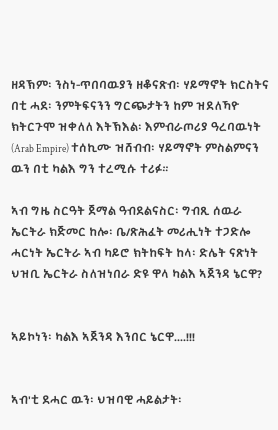ዘዳኽም፡ ንስነ-ጥበባዉያን ዘቆናጽብ፡ ሃይማኖት ክርስትና በቲ ሓደ፡ ንምትፍናንን ግርጭታትን ከም ዝደለኻዮ ክትርጉሞ ዝቀለለ እትኽእል፡ እምብራጦሪያ ዓረባዉነት (Arab Empire) ተሰኪሙ ዝሸብብ፡ ሃይማኖት ምስልምናን ዉን በቲ ካልእ ግን ተረሚሱ ተሪፉ።

ኣብ ግዜ ስርዓት ጀማል ዓብደልናስር፡ ግብጺ ሰዉራ ኤርትራ ክጅመር ከሎ፡ ቤ/ጽሕፈት መሪሒነት ተጋድሎ ሓርነት ኤርትራ ኣብ ካይሮ ክትከፍት ከላ፡ ድሌት ናጽነት ህዝቢ ኤርትራ ስለዝነበራ ድዩ ዋላ ካልእ ኣጀንዳ ኔርዋ?


ኣይኮነን፡ ካልእ ኣጀንዳ እንበር ኔርዋ....!!!


ኣብ'ቲ ደሓር ዉን፡ ህዝባዊ ሓይልታት፡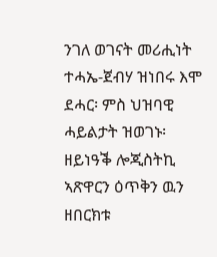ንገለ ወገናት መሪሒነት ተሓኤ-ጀብሃ ዝነበሩ እሞ ደሓር፡ ምስ ህዝባዊ ሓይልታት ዝወገኑ፡ ዘይነዓቕ ሎጂስትኪ ኣጽዋርን ዕጥቅን ዉን ዘበርክቱ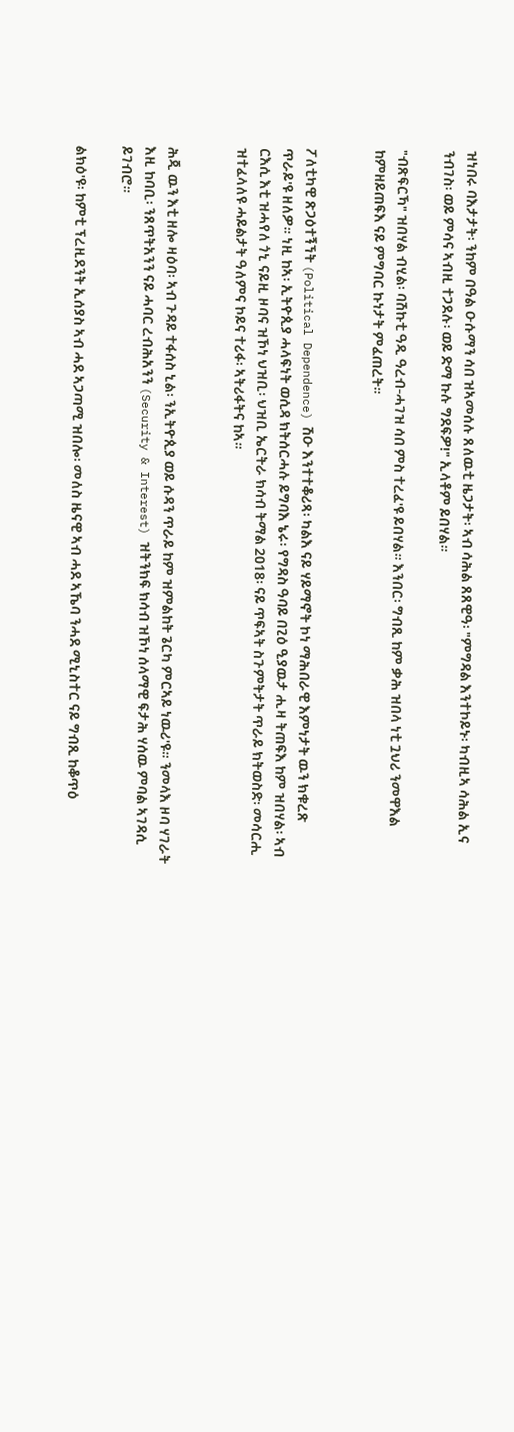ዝነበሩ ባእታታት፡ ንከም በዓል ዑሱማን ሳበ ዝኣመሰሉ ጸለዉቲ ዜጋታት፡ ኣብ ሳሕል ጸጸዊዓ፡ "ምግዳል እንተኮይኑ፡ ካብዚኣ ሳሕል ኢና ንብገስ፡ ወይ ምሳና ኣብዚ ተጋደሉ፡ ወይ ድማ ኩሉ ግደፍዎ!" ኢላቶም ይበሃል።

"ብጽፍርኻ" ዝበሃል ብሂል፡ ባሽኩቲ ዓዲ ዓረብ-ሓገዝ ሳበ ምስ ተረፈ'ዩ ይበሃል። እንበር፡ ግብጺ ከም ቃሕ ዝበላ ነቲ ጓህሪ ንመዋእል ከምዘይጠፍእ ናይ ምግባር ኩነታት ምፈጠረት።


ፖለቲካዊ ጽጋዕተኝኘት (Political Dependence) ሽዑ እንተተቆሪጻ፡ ካልእ ናይ ሃይማኖት ኮነ ማሕበራዊ እምነታት ዉን ክቁረጽ ጥራይ'ዩ ዘለዎ። ነዚ ከኣ፡ ኢትዮጲያ ሓላፍነት ወሲዳ ክትሰርሓሉ ይግባእ ኔሩ፡ የግዳስ ዓባይ በጊዕ ዒያዉታ ሒዛ ትጠፍእ ከም ዝበሃል፡ ኣብ ርእሲ እቲ ዝሓየለ ጎኒ ናይዚ ዞባና ዝኾነ ህዝቢ፡ ህዝቢ ኤርትራ ክሳብ ትማል 2018፡ ናይ ጥፍኣት ስጉምትታት ጥራይ ክትወስድ፡ መሳርሒ ዝተፈላለዩ ሓይልታት ዓለምና ኮይና ተሪፋ፡ ኣትሪፋትና ከኣ።


ሕጂ ዉን እቲ ዘሎ ዛዕባ፡ ኣብ ጉዳይ ተፋሰስ ኒል፡ ንኢትዮጲያ ወይ ሱዳን ጥራይ ከም ዝምልከት ጌርካ ምርኣይ ነዉሪ'ዩ። ንመላእ ዞባ ሃገራት እዚ ከባቢ፡ ንጸጥትአንን ናይ ሓባር ረብሕአንን (Security & Interest) ዝትንክፍ ክሳብ ዝኾነ ሰላማዊ ፍታሕ ሃሰዉ ምባል ኣገዳሲ ይገብሮ።

ልክዕ'ዩ፡ ከምቲ ፕረዚደንት ኢሰያስ ኣብ ሓደ ኣጋጣሚ ዝበሎ፡ መለስ ዜናዊ ኣብ ሓደ ኣኼባ ንሓደ ሚኒስተር ናይ ግብጺ ከቆጥዕ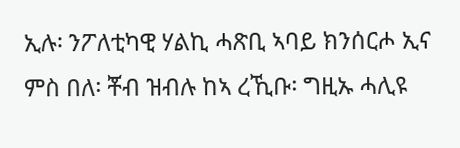ኢሉ፡ ንፖለቲካዊ ሃልኪ ሓጽቢ ኣባይ ክንሰርሖ ኢና ምስ በለ፡ ቾብ ዝብሉ ከኣ ረኺቡ፡ ግዚኡ ሓሊዩ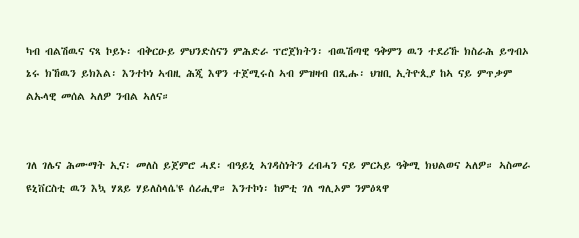ካብ ብልሽዉና ናጻ ኮይኑ፡ ብቅርዑይ ምህንድስናን ምሕድራ ፕሮጀክትን፡ ብዉሽጣዊ ዓቅምን ዉን ተደሪኹ ክስራሕ ይግብኦ ኔሩ ክኸዉን ይክእል፡ እንተኮነ ኣብዚ ሕጂ እዋን ተጀሚሩስ ኣብ ምዝዛብ በጺሑ፡ ህዝቢ ኢትዮጲያ ከኣ ናይ ምጥቃም ልኡላዊ መሰል ኣለዎ ንብል ኣለና።


ገለ ገሌና ሕሙማት ኢና፡ መለስ ይጀምሮ ሓደ፡ ብዓይኒ ኣገዳስነትን ረብሓን ናይ ምርኣይ ዓቅሚ ክህልወና ኣለዎ። ኣስመራ ዩኒቨርስቲ ዉን እኳ ሃጸይ ሃይለስላሴ'ዩ ሰሪሒዋ። እንተኮነ፡ ከምቲ ገለ ግሊኦም ንምዕጻዋ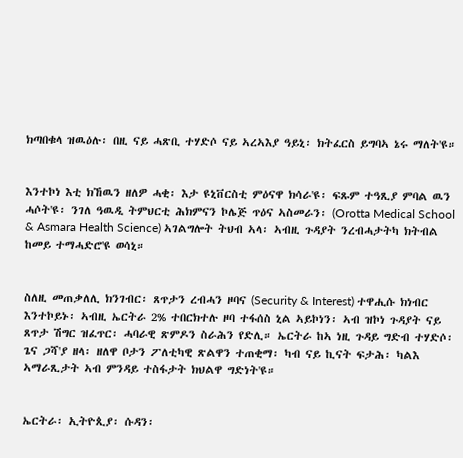ክጣበቁላ ዝዉዕሉ፡ በዚ ናይ ሓጽቢ ተሃድሶ ናይ ኣረኣእያ ዓይኒ፡ ክትፈርስ ይግባኣ ኔሩ ማለት'ዩ።


እንተኮነ እቲ ክኸዉን ዘለዎ ሓቂ፡ እታ ዩኒቨርስቲ ምዕናዋ ክሳራ'ዩ፡ ፍጹም ተዓጺያ ምባል ዉን ሓሶት'ዩ፡ ንገለ ዓዉዲ ትምህርቲ ሕክምናን ኮሌጅ ጥዕና ኣስመራን፡ (Orotta Medical School & Asmara Health Science) ኣገልግሎት ትህብ ኣላ፡ ኣብዚ ጉዳያት ንረብሓታትካ ክትብል ከመይ ተማሓድሮ'ዩ ወሳኒ።


ስለዚ መጠቃለሊ ክንገብር፡ ጸጥታን ረብሓን ዞባና (Security & Interest) ተዋሒሱ ክነብር እንተኮይኑ፡ ኣብዚ ኤርትራ 2% ተበርክተሉ ዞባ ተፋሰስ ኒል ኣይኮነን፡ ኣብ ዝኮነ ጉዳያት ናይ ጸጥታ ሽግር ዝፈጥር፡ ሓባራዊ ጽምዶን ስራሕን የድሊ። ኤርትራ ከኣ ነዚ ጉዳይ ግድብ ተሃድሶ፡ ጌና ጋሻ'ያ ዘላ፡ ዘለዋ ቦታን ፖለቲካዊ ጽልዋን ተጠቂማ፡ ካብ ናይ ኪናት ፍታሕ፡ ካልእ ኣማራጺታት ኣብ ምንዳይ ተስፋታት ክህልዋ ግድነት'ዩ።


ኤርትራ፡ ኢትዮጲያ፡ ሱዳን፡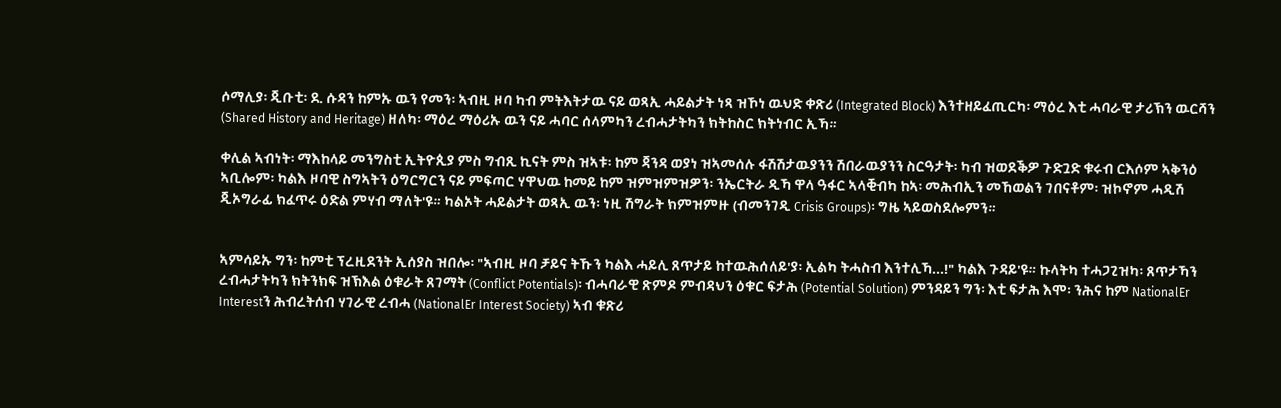ሶማሊያ፡ ጂቡቲ፡ ደ. ሱዳን ከምኡ ዉን የመን፡ ኣብዚ ዞባ ካብ ምትእትታዉ ናይ ወጻኢ ሓይልታት ነጻ ዝኾነ ዉህድ ቀጽሪ (Integrated Block) እንተዘይፈጢርካ፡ ማዕረ እቲ ሓባራዊ ታሪኽን ዉርሻን (Shared History and Heritage) ዘለካ፡ ማዕረ ማዕሪኡ ዉን ናይ ሓባር ሰላምካን ረብሓታትካን ክትከስር ክትነብር ኢኻ።

ቀሊል ኣብነት፡ ማእከላይ መንግስቲ ኢትዮጲያ ምስ ግብጺ ኪናት ምስ ዝኣቱ፡ ከም ጃንዳ ወያነ ዝኣመሰሉ ፋሽሽታዉያንን ሽበራዉያንን ስርዓታት፡ ካብ ዝወደቕዎ ጉድጓድ ቁሩብ ርእሶም ኣቅንዕ ኣቢሎም፡ ካልእ ዞባዊ ስግኣትን ዕግርግርን ናይ ምፍጣር ሃዋህዉ ከመይ ከም ዝምዝምዝዎን፡ ንኤርትራ ዲኻ ዋላ ዓፋር ኣላቒብካ ከኣ፡ መሕብኢን መኸወልን ገበናቶም፡ ዝኮኖም ሓዲሽ ጂኦግራፊ ክፈጥሩ ዕድል ምሃብ ማለት'ዩ። ካልኦት ሓይልታት ወጻኢ ዉን፡ ነዚ ሽግራት ክምዝምዙ (ብመንገዲ Crisis Groups)፡ ግዜ ኣይወስደሎምን።


ኣምሳይኡ ግን፡ ከምቲ ፕረዚደንት ኢሰያስ ዝበሎ፡ "ኣብዚ ዞባ ቻይና ትኹን ካልእ ሓይሊ ጸጥታይ ከተዉሕሰለይ'ያ፡ ኢልካ ትሓስብ እንተሊኻ...!" ካልእ ጉዳይ'ዩ። ኩላትካ ተሓጋጊዝካ፡ ጸጥታኻን ረብሓታትካን ክትንክፍ ዝኽእል ዕቁራት ጸገማት (Conflict Potentials)፡ ብሓባራዊ ጽምዶ ምብዳህን ዕቁር ፍታሕ (Potential Solution) ምንዳይን ግን፡ እቲ ፍታሕ እሞ፡ ንሕና ከም NationalEr Interestን ሕብረትሰብ ሃገራዊ ረብሓ (NationalEr Interest Society) ኣብ ቁጽሪ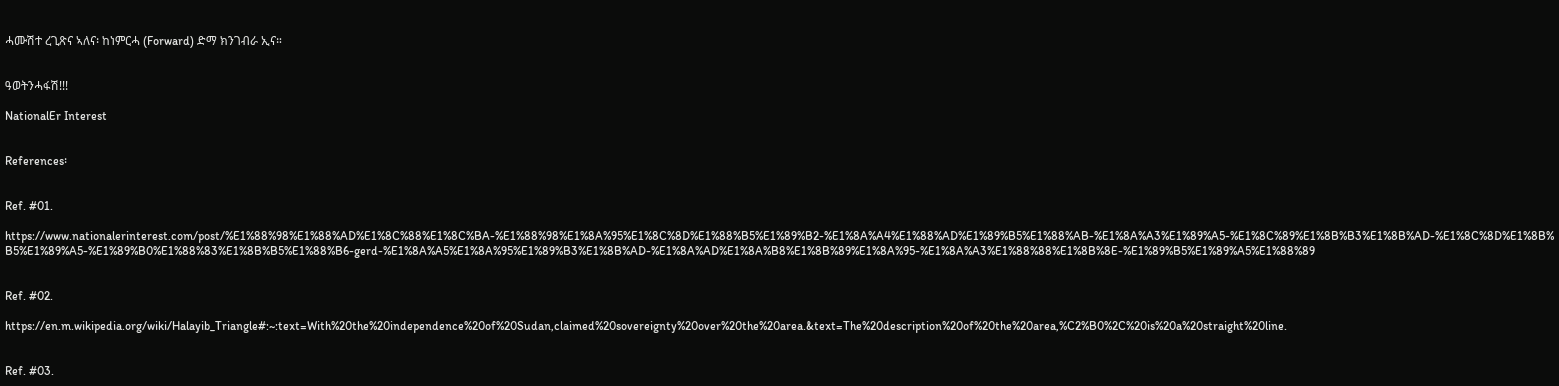ሓሙሽተ ረጊጽና ኣለና፡ ከነምርሓ (Forward) ድማ ክንገብራ ኢና።


ዓወትንሓፋሽ!!!

NationalEr Interest


References፡


Ref. #01.

https://www.nationalerinterest.com/post/%E1%88%98%E1%88%AD%E1%8C%88%E1%8C%BA-%E1%88%98%E1%8A%95%E1%8C%8D%E1%88%B5%E1%89%B2-%E1%8A%A4%E1%88%AD%E1%89%B5%E1%88%AB-%E1%8A%A3%E1%89%A5-%E1%8C%89%E1%8B%B3%E1%8B%AD-%E1%8C%8D%E1%8B%B5%E1%89%A5-%E1%89%B0%E1%88%83%E1%8B%B5%E1%88%B6-gerd-%E1%8A%A5%E1%8A%95%E1%89%B3%E1%8B%AD-%E1%8A%AD%E1%8A%B8%E1%8B%89%E1%8A%95-%E1%8A%A3%E1%88%88%E1%8B%8E-%E1%89%B5%E1%89%A5%E1%88%89


Ref. #02.

https://en.m.wikipedia.org/wiki/Halayib_Triangle#:~:text=With%20the%20independence%20of%20Sudan,claimed%20sovereignty%20over%20the%20area.&text=The%20description%20of%20the%20area,%C2%B0%2C%20is%20a%20straight%20line.


Ref. #03.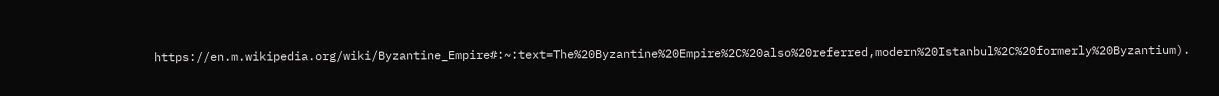https://en.m.wikipedia.org/wiki/Byzantine_Empire#:~:text=The%20Byzantine%20Empire%2C%20also%20referred,modern%20Istanbul%2C%20formerly%20Byzantium).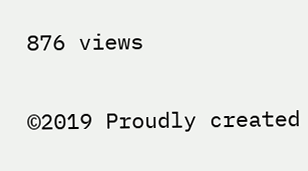876 views

©2019 Proudly created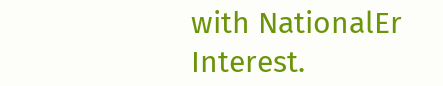with NationalEr Interest.